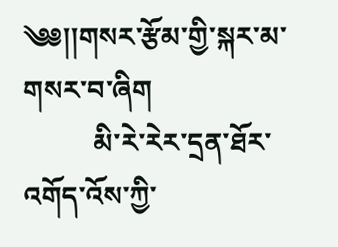༄༅།།གསར་རྩོམ་གྱི་སྐར་མ་གསར་བ་ཞིག
          མི་རེ་རེར་དྲན་ཐོར་འགོད་འོས་ཀྱི་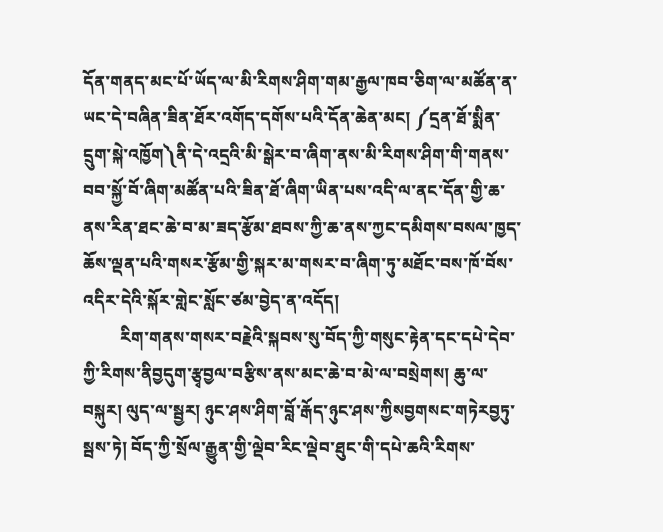དོན་གནད་མང་པོ་ཡོད་ལ་མི་རིགས་ཤིག་གམ་རྒྱལ་ཁབ་ཅིག་ལ་མཚོན་ན་ཡང་དེ་བཞིན་ཟིན་ཐོར་འགོད་དགོས་པའི་དོན་ཆེན་མང། ༼དྲན་ཐོ་སྨིན་དྲུག་སྐེ་འཁྱོག༽ནི་དེ་འདྲའི་མི་སྒེར་བ་ཞིག་ནས་མི་རིགས་ཤིག་གི་གནས་བབ་སྐྱོ་བོ་ཞིག་མཚོན་པའི་ཟིན་ཐོ་ཞིག་ཡིན་པས་འདི་ལ་ནང་དོན་གྱི་ཆ་ནས་རིན་ཐང་ཆེ་བ་མ་ཟད་རྩོམ་ཐབས་ཀྱི་ཆ་ནས་ཀྱང་དམིགས་བསལ་ཁྱད་ཆོས་ལྡན་པའི་གསར་རྩོམ་གྱི་སྐར་མ་གསར་བ་ཞིག་ཏུ་མཐོང་བས་ཁོ་བོས་འདིར་དེའི་སྐོར་གླེང་སློང་ཙམ་བྱེད་ན་འདོད།
         རིག་གནས་གསར་བརྗེའི་སྐབས་སུ་བོད་ཀྱི་གསུང་རྟེན་དང་དཔེ་དེབ་ཀྱི་རིགས་ནིབྱདུག་རྩྭབྱལ་བརྩིས་ནས་མང་ཆེ་བ་མེ་ལ་བསྲེགས། ཆུ་ལ་བསྐུར། ལུད་ལ་སྦྱར། ཉུང་ཤས་ཤིག་བློ་རྒོད་ཉུང་ཤས་ཀྱིསབྱགསང་གཏེརབྱཏུ་སྦས་ཏེ། བོད་ཀྱི་སྲོལ་རྒྱུན་གྱི་ལྡེབ་རིང་ལྡེབ་ཐུང་གི་དཔེ་ཆའི་རིགས་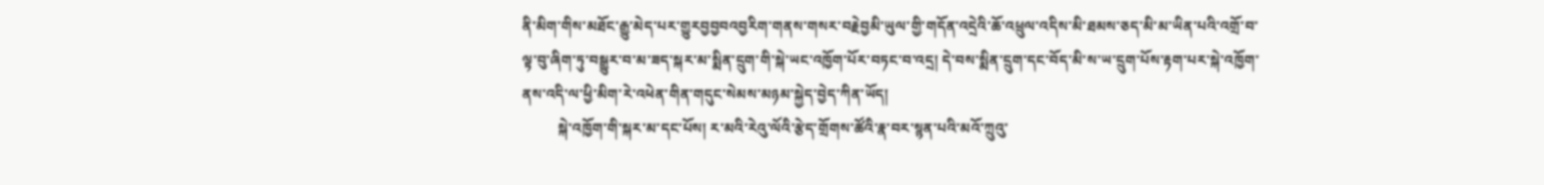ནི་མིག་གིས་མཐོང་རྒྱུ་མེད་པར་གྱུརབྱབྱབའབྱརིག་གནས་གསར་བརྗེབྱམི་ཡུལ་གྱི་གདོན་འདྲེའི་ཆོ་འཕྲུལ་འདིས་མི་ཐམས་ཅད་མི་མ་ཡིན་པའི་འགྲོ་བ་ལྟ་བུ་ཞིག་ཏུ་བསྒྱུར་བ་མ་ཟད་སྐར་མ་སྨིན་དྲུག་གི་སྐེ་ཡང་འཁྱོག་པོར་བཏང་བ་འདྲ། དེ་བས་སྨིན་དྲུག་དང་བོད་མི་ས་ཡ་དྲུག་པོས་རྟག་པར་སྐེ་འཁྱོག་ནས་འདི་ལ་ཕྱི་མིག་རེ་འཕེན་གིན་གདུང་སེམས་མཉམ་སྐྱེད་བྱེད་ཀིན་ཡོད།
          སྐེ་འཁྱོག་གི་སྐར་མ་དང་པོས། ར་མའི་རེའུ་ལོའི་རྩེད་གྲོགས་ཚོའི་རྣ་བར་སྙན་པའི་མའོ་ཀྲུའུ་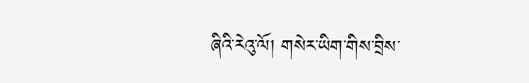ཞིའི་རེའུ་ལོ། གསེར་ཡིག་གིས་བྲིས་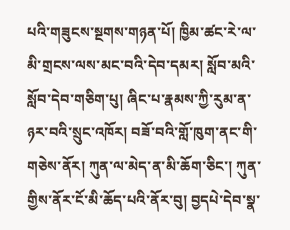པའི་གཟུངས་སྔགས་གཉན་པོ། ཁྱིམ་ཚང་རེ་ལ་མི་གྲངས་ལས་མང་བའི་དེབ་དམར། སློབ་མའི་སློབ་དེབ་གཅིག་པུ། ཞིང་པ་རྣམས་ཀྱི་རུམ་ན་ཉར་བའི་སྲུང་འཁོར། བཟོ་བའི་གློ་ཁུག་ནང་གི་གཅེས་ནོར། ཀུན་ལ་མེད་ན་མི་ཆོག་ཅིང་། ཀུན་གྱིས་ནོར་ངོ་མི་ཆོད་པའི་ནོར་བུ། བྱདཔེ་དེབ་སྣ་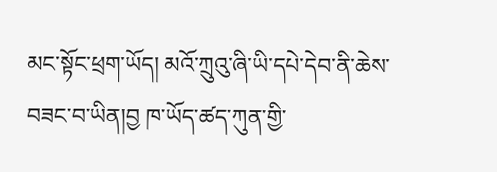མང་སྟོང་ཕྲག་ཡོད། མའོ་ཀྲུའུ་ཞི་ཡི་དཔེ་དེབ་ནི་ཆེས་བཟང་བ་ཡིན།བྱ ཁ་ཡོད་ཚད་ཀུན་གྱི་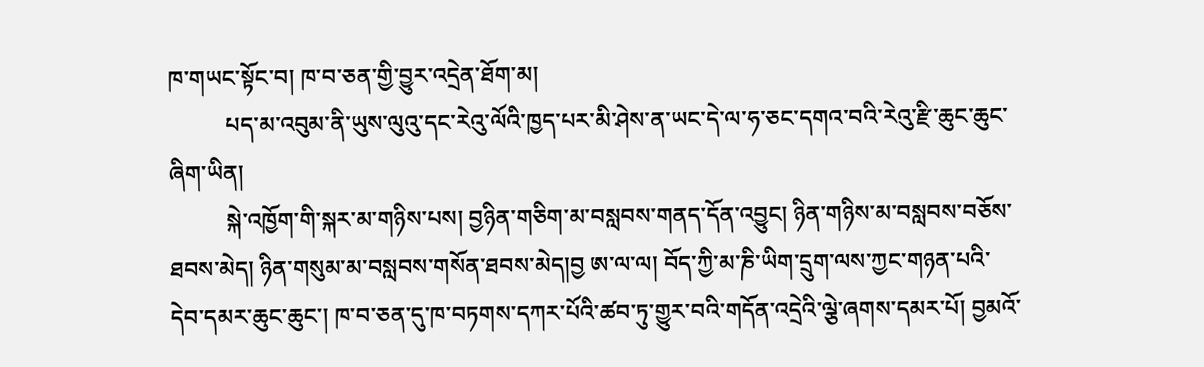ཁ་གཡང་སྟོང་བ། ཁ་བ་ཅན་གྱི་བྱུར་འདྲེན་ཐོག་མ།
          པད་མ་འབུམ་ནི་ཡུས་ལུའུ་དང་རེའུ་ལོའི་ཁྱད་པར་མི་ཤེས་ན་ཡང་དེ་ལ་ཧ་ཅང་དགའ་བའི་རེའུ་རྫི་ཆུང་ཆུང་ཞིག་ཡིན།
          སྐེ་འཁྱོག་གི་སྐར་མ་གཉིས་པས། བྱཉིན་གཅིག་མ་བསླབས་གནད་དོན་འབྱུང། ཉིན་གཉིས་མ་བསླབས་བཅོས་ཐབས་མེད། ཉིན་གསུམ་མ་བསླབས་གསོན་ཐབས་མེད།བྱ ཨ་ལ་ལ། བོད་ཀྱི་མ་ཎི་ཡིག་དྲུག་ལས་ཀྱང་གཉན་པའི་དེབ་དམར་ཆུང་ཆུང་། ཁ་བ་ཅན་དུ་ཁ་བཏགས་དཀར་པོའི་ཚབ་ཏུ་གྱུར་བའི་གདོན་འདྲེའི་ལྕེ་ཞགས་དམར་པོ། བྱམའོ་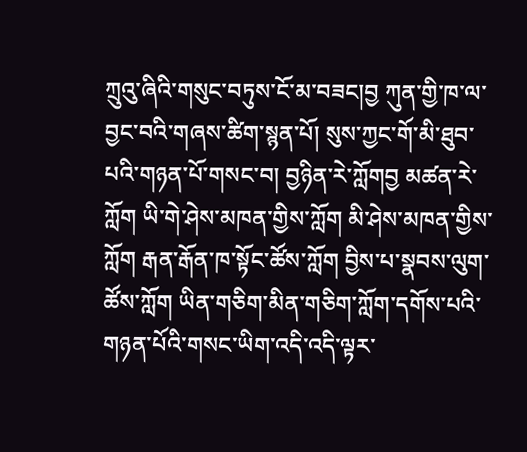ཀྲུའུ་ཞིའི་གསུང་བཏུས་ངོ་མ་བཟང།བྱ ཀུན་གྱི་ཁ་ལ་བྱང་བའི་གཞས་ཚིག་སྙན་པོ། སུས་ཀྱང་གོ་མི་ཐུབ་པའི་གཉན་པོ་གསང་བ། བྱཉིན་རེ་ཀློགབྱ མཚན་རེ་ཀློག ཡི་གེ་ཤེས་མཁན་གྱིས་ཀློག མི་ཤེས་མཁན་གྱིས་ཀློག རྒན་རྒོན་ཁ་སྟོང་ཚོས་ཀློག བྱིས་པ་སྣབས་ལུག་ཚོས་ཀློག ཡིན་གཅིག་མིན་གཅིག་ཀློག་དགོས་པའི་གཉན་པོའི་གསང་ཡིག་འདི་འདི་ལྟར་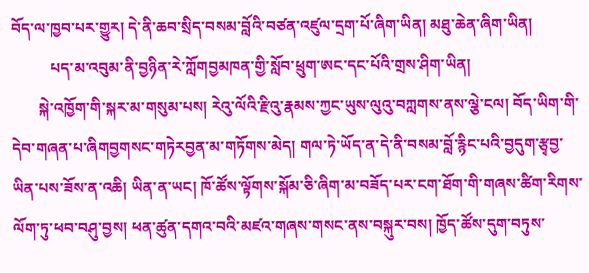བོད་ལ་ཁྱབ་པར་གྱུར། དེ་ནི་ཆབ་སྲིད་བསམ་བློའི་བཙན་འཛུལ་དྲག་པོ་ཞིག་ཡིན། མཐུ་ཆེན་ཞིག་ཡིན།
          པད་མ་འབུམ་ནི་བྱཉིན་རེ་ཀློགབྱམཁན་གྱི་སློབ་ཕྲུག་ཨང་དང་པོའི་གྲས་ཤིག་ཡིན།
       སྐེ་འཁྱོག་གི་སྐར་མ་གསུམ་པས། རེའུ་ལོའི་རྫིའུ་རྣམས་ཀྱང་ཡུས་ལུའུ་བཀླགས་ནས་ལྕེ་ངལ། བོད་ཡིག་གི་དེབ་གཞན་པ་ཞིགབྱགསང་གཏེརབྱན་མ་གཏོགས་མེད། གལ་ཏེ་ཡོད་ན་དེ་ནི་བསམ་བློ་རྙིང་པའི་བྱདུག་རྩྭབྱ་ཡིན་པས་ཟོས་ན་འཆི། ཡིན་ན་ཡང། ཁོ་ཚོས་ལྟོགས་སྐོམ་ཅི་ཞིག་མ་བཟོད་པར་ངག་ཐོག་གི་གཞས་ཚིག་རིགས་ལོག་ཏུ་ཕབ་བཤུ་བྱས། ཕན་ཚུན་དགའ་བའི་མཛའ་གཞས་གསང་ནས་བསྐུར་བས། ཁྱོད་ཚོས་དུག་བཏུས་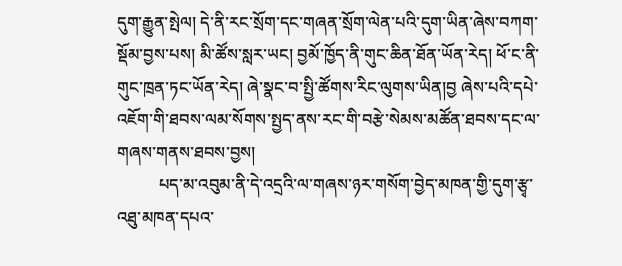དུག་རྒྱུན་སྤེལ། དེ་ནི་རང་སྲོག་དང་གཞན་སྲོག་ལེན་པའི་དུག་ཡིན་ཞེས་བཀག་སྡོམ་བྱས་པས། མི་ཚོས་སླར་ཡང། བྱམོ་ཁྱོད་ནི་གུང་ཆིན་ཐོན་ཡོན་རེད། ཕོ་ང་ནི་གུང་ཁྲན་ཏང་ཡོན་རེད། ཞེ་སྣང་བ་སྤྱི་ཚོགས་རིང་ལུགས་ཡིན།བྱ ཞེས་པའི་དཔེ་འཇོག་གི་ཐབས་ལམ་སོགས་སྤྱད་ནས་རང་གི་བརྩེ་སེམས་མཚོན་ཐབས་དང་ལ་གཞས་གནས་ཐབས་བྱས།
          པད་མ་འབུམ་ནི་དེ་འདྲའི་ལ་གཞས་ཉར་གསོག་བྱེད་མཁན་གྱི་དུག་རྩྭ་འཐུ་མཁན་དཔའ་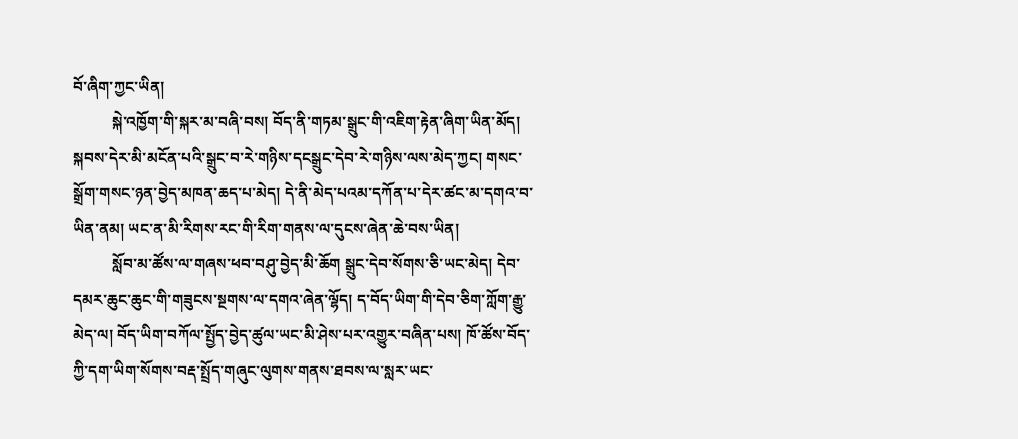བོ་ཞིག་ཀྱང་ཡིན།
          སྐེ་འཁྱོག་གི་སྐར་མ་བཞི་བས། བོད་ནི་གཏམ་སྒྲུང་གི་འཇིག་རྟེན་ཞིག་ཡིན་མོད། སྐབས་དེར་མི་མངོན་པའི་སྒྲུང་བ་རེ་གཉིས་དངསྒྲུང་དེབ་རེ་གཉིས་ལས་མེད་ཀྱང། གསང་སྒྲོག་གསང་ཉན་བྱེད་མཁན་ཆད་པ་མེད། དེ་ནི་མེད་པའམ་དཀོན་པ་དེར་ཚང་མ་དགའ་བ་ཡིན་ནམ། ཡང་ན་མི་རིགས་རང་གི་རིག་གནས་ལ་དུངས་ཞེན་ཆེ་བས་ཡིན།
          སློབ་མ་ཚོས་ལ་གཞས་ཕབ་བཤུ་བྱེད་མི་ཆོག སྒྲུང་དེབ་སོགས་ཅི་ཡང་མེད། དེབ་དམར་ཆུང་ཆུང་གི་གཟུངས་སྔགས་ལ་དགའ་ཞེན་ལྷོད། ད་བོད་ཡིག་གི་དེབ་ཅིག་ཀློག་རྒྱུ་མེད་ལ། བོད་ཡིག་བཀོལ་སྤྱོད་བྱེད་ཚུལ་ཡང་མི་ཤེས་པར་འགྱུར་བཞིན་པས། ཁོ་ཚོས་བོད་ཀྱི་དག་ཡིག་སོགས་བརྡ་སྤྲོད་གཞུང་ལུགས་གནས་ཐབས་ལ་སླར་ཡང་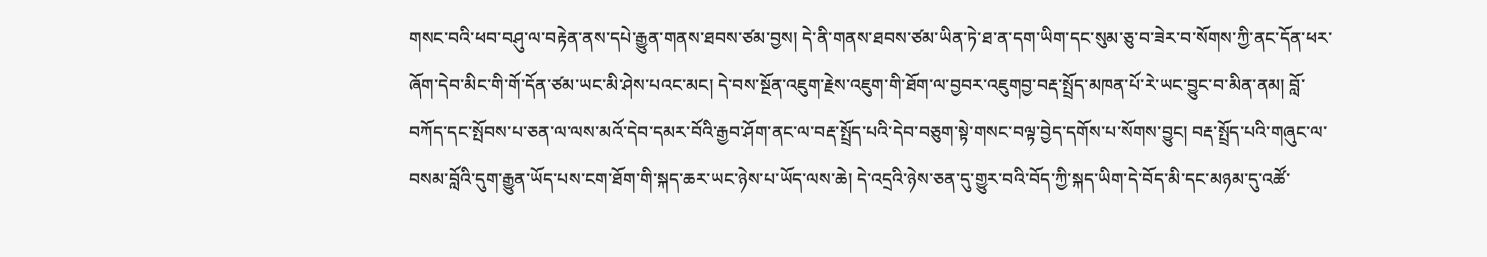གསང་བའི་ཕབ་བཤུ་ལ་བརྟེན་ནས་དཔེ་རྒྱུན་གནས་ཐབས་ཙམ་བྱས། དེ་ནི་གནས་ཐབས་ཙམ་ཡིན་ཏེ་ཐ་ན་དག་ཡིག་དང་སུམ་ཅུ་བ་ཟེར་བ་སོགས་ཀྱི་ནང་དོན་ཕར་ཞོག་དེབ་མིང་གི་གོ་དོན་ཙམ་ཡང་མི་ཤེས་པའང་མང། དེ་བས་སྔོན་འཇུག་རྗེས་འཇུག་གི་ཐོག་ལ་བྱབར་འཇུགབྱ་བརྡ་སྤྲོད་མཁན་པོ་རེ་ཡང་བྱུང་བ་མིན་ནམ། བློ་བཀོད་དང་སྤོབས་པ་ཅན་ལ་ལས་མའོ་དེབ་དམར་བོའི་རྒྱབ་ཤོག་ནང་ལ་བརྡ་སྤྲོད་པའི་དེབ་བཅུག་སྟེ་གསང་བལྟ་བྱེད་དགོས་པ་སོགས་བྱུང། བརྡ་སྤྲོད་པའི་གཞུང་ལ་བསམ་བློའི་དུག་རྒྱུན་ཡོད་པས་ངག་ཐོག་གི་སྐད་ཆར་ཡང་ཉེས་པ་ཡོད་ལས་ཆེ། དེ་འདྲའི་ཉེས་ཅན་དུ་གྱུར་བའི་བོད་ཀྱི་སྐད་ཡིག་དེ་བོད་མི་དང་མཉམ་དུ་འཚོ་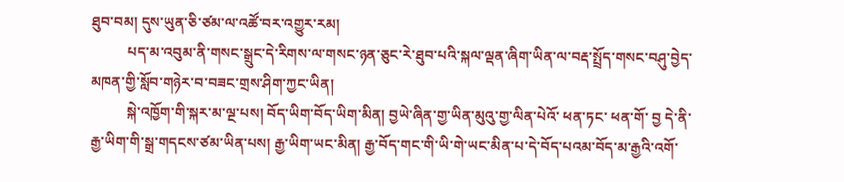ཐུབ་བམ། དུས་ཡུན་ཅི་ཙམ་ལ་འཚོ་བར་འགྱུར་རམ།
          པད་མ་འབུམ་ནི་གསང་སྒྲུང་དེ་རིགས་ལ་གསང་ཉན་ཅུང་རེ་ཐུབ་པའི་སྐལ་ལྡན་ཞིག་ཡིན་ལ་བརྡ་སྤྲོད་གསང་བཤུ་བྱེད་མཁན་གྱི་སློབ་གཉེར་བ་བཟང་གྲས་ཤིག་ཀྱང་ཡིན།
          སྐེ་འཁྱོག་གི་སྐར་མ་ལྔ་པས། བོད་ཡིག་བོད་ཡིག་མིན། བྱཡེ་ཞིན་གྱ་ཡིན་མུའུ་གྱ་ལིན་པེའོ་ ཕན་ཏང་ ཕན་གོ་ བྱ དེ་ནི་རྒྱ་ཡིག་གི་སྒྲ་གདངས་ཙམ་ཡིན་པས། རྒྱ་ཡིག་ཡང་མིན། རྒྱ་བོད་གང་གི་ཡི་གེ་ཡང་མིན་པ་དེ་བོད་པའམ་བོད་མ་རྒྱའི་འགོ་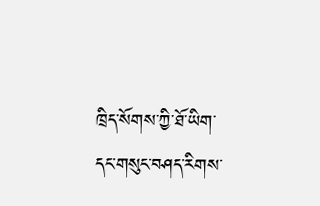ཁྲིད་སོགས་ཀྱི་ཐོ་ཡིག་དང་གསུང་བཤད་རིགས་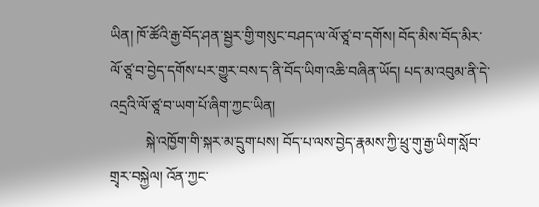ཡིན། ཁོ་ཚོའི་རྒྱ་བོད་ཤན་སྦྱར་གྱི་གསུང་བཤད་ལ་ལོ་ཙཱ་བ་དགོས། བོད་མིས་བོད་མིར་ལོ་ཙཱ་བ་བྱེད་དགོས་པར་གྱུར་བས་ད་ནི་བོད་ཡིག་འཆི་བཞིན་ཡོད། པད་མ་འབུམ་ནི་དེ་འདྲའི་ལོ་ཙཱ་བ་ཡག་པོ་ཞིག་ཀྱང་ཡིན།
          སྐེ་འཁྱོག་གི་སྐར་མ་དྲུག་པས། བོད་པ་ལས་བྱེད་རྣམས་ཀྱི་ཕྲུ་གུ་རྒྱ་ཡིག་སློབ་གྲྭར་བསྐྱེལ། འོན་ཀྱང་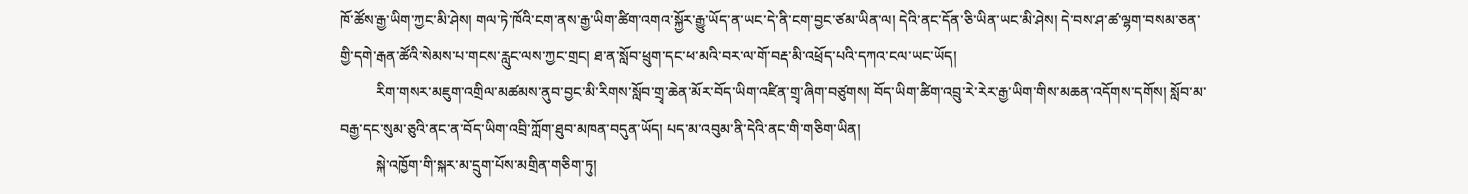ཁོ་ཚོས་རྒྱ་ཡིག་ཀྱང་མི་ཤེས། གལ་ཏེ་ཁོའི་ངག་ནས་རྒྱ་ཡིག་ཚིག་འགའ་སྐྱོར་རྒྱུ་ཡོད་ན་ཡང་དེ་ནི་ངག་བྱང་ཙམ་ཡིན་ལ། དེའི་ནང་དོན་ཅི་ཡིན་ཡང་མི་ཤེས། དེ་བས་ཤ་ཚ་ལྷག་བསམ་ཅན་གྱི་དགེ་རྒན་ཚོའི་སེམས་པ་གངས་རླུང་ལས་ཀྱང་གྲང། ཐ་ན་སློབ་ཕྲུག་དང་ཕ་མའི་བར་ལ་གོ་བརྡ་མི་འཕྲོད་པའི་དཀའ་ངལ་ཡང་ཡོད།
          རིག་གསར་མཇུག་འགྲིལ་མཚམས་ནུབ་བྱང་མི་རིགས་སློབ་གྲྭ་ཆེན་མོར་བོད་ཡིག་འཛིན་གྲྭ་ཞིག་བཙུགས། བོད་ཡིག་ཚིག་འབྲུ་རེ་རེར་རྒྱ་ཡིག་གིས་མཆན་འདོགས་དགོས། སློབ་མ་བརྒྱ་དང་སུམ་ཅུའི་ནང་ན་བོད་ཡིག་འབྲི་ཀློག་ཐུབ་མཁན་བདུན་ཡོད། པད་མ་འབུམ་ནི་དེའི་ནང་གི་གཅིག་ཡིན།
          སྐེ་འཁྱོག་གི་སྐར་མ་དྲུག་པོས་མགྲིན་གཅིག་ཏུ།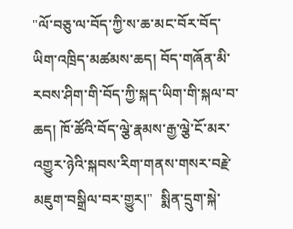"ལོ་བཅུ་ལ་བོད་ཀྱི་ས་ཆ་མང་བོར་བོད་ཡིག་འཁྲིད་མཚམས་ཆད། བོད་གཞོན་མི་རབས་ཤིག་གི་བོད་ཀྱི་སྐད་ཡིག་གི་སྐལ་བ་ཆད། ཁོ་ཚོའི་བོད་ལྕེ་རྣམས་རྒྱ་ལྕེ་ངོ་མར་འགྱུར་ཉེའི་སྐབས་རིག་གནས་གསར་བརྗེ་མཇུག་བསྒྲིལ་བར་གྱུར།"  སྨིན་དྲུག་སྐེ་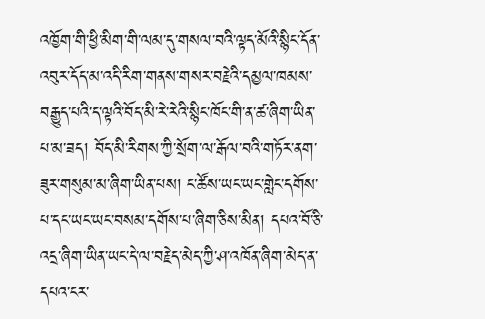འཁྱོག་གི་ཕྱི་མིག་གི་ལམ་དུ་གསལ་བའི་ལྟད་མོའི་སྙིང་དོན་འབུར་དོད་མ་འདི་རིག་གནས་གསར་བརྗེའི་དམྱལ་ཁམས་བརྒྱུད་པའི་ད་ལྟའི་བོད་མི་རེ་རེའི་སྙིང་ཁོང་གི་ན་ཚ་ཞིག་ཡིན་པ་མ་ཟད། བོད་མི་རིགས་ཀྱི་སྲོག་ལ་རྒོལ་བའི་གཏོར་ནག་ཟུར་གསུམ་མ་ཞིག་ཡིན་པས། ང་ཚོས་ཡང་ཡང་གླེང་དགོས་པ་དང་ཡང་ཡང་བསམ་དགོས་པ་ཞིག་ཅིས་མིན། དཔའ་བོ་ཅི་འདྲ་ཞིག་ཡིན་ཡང་དེ་ལ་བརྗེད་མེད་ཀྱི་ཤ་འཁོན་ཞིག་མེད་ན་དཔའ་ངར་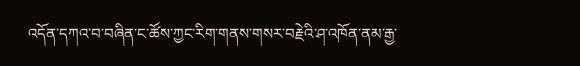འདོན་དཀའ་བ་བཞིན་ང་ཚོས་ཀྱང་རིག་གནས་གསར་བརྗེའི་ཤ་འཁོན་ནམ་རྒྱ་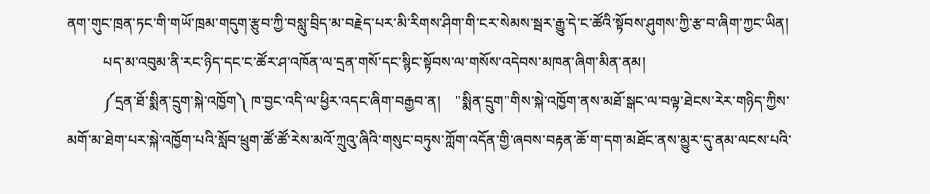ནག་གུང་ཁྲན་ཏང་གི་གཡོ་ཁྲམ་གདུག་རྩུབ་ཀྱི་བསླུ་བྲིད་མ་བརྗེད་པར་མི་རིགས་ཤིག་གི་ངར་སེམས་སྦར་རྒྱུ་དེ་ང་ཚོའི་སྟོབས་ཤུགས་ཀྱི་རྩ་བ་ཞིག་ཀྱང་ཡིན།
          པད་མ་འབུམ་ནི་རང་ཉིད་དང་ང་ཚོར་ཤ་འཁོན་ལ་དྲན་གསོ་དང་སྙིང་སྟོབས་ལ་གསོས་འདེབས་མཁན་ཞིག་མིན་ནམ།
          ༼དྲན་ཐོ་སྨིན་དྲུག་སྐེ་འཁྱོག༽ ཁ་བྱང་འདི་ལ་ཕྱིར་འདང་ཞིག་བརྒྱབ་ན།    "སྨིན་དྲུག"གིས་སྐེ་འཁྱོག་ནས་མཐོ་སྒང་ལ་བལྟ་ཐེངས་རེར་གཉིད་ཀྱིས་མགོ་མ་ཐེག་པར་སྐེ་འཁྱོག་པའི་སློབ་ཕྲུག་ཚོ་ཚོ་རེས་མའོ་ཀྲུའུ་ཞིའི་གསུང་བཏུས་ཀློག་འདོན་གྱི་ཞབས་བརྟན་ཆོ་ག་དག་མཐོང་ནས་མྱུར་དུ་ནམ་ལངས་པའི་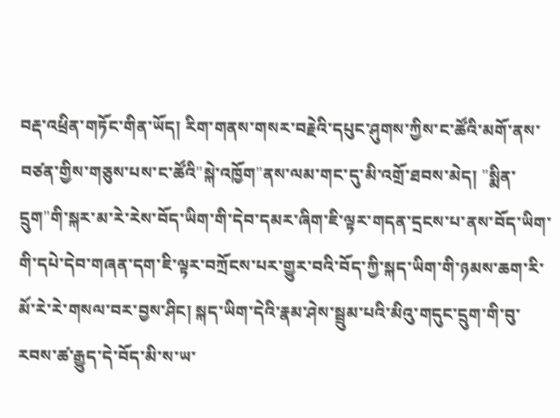བརྡ་འཕྲིན་གཏོང་གིན་ཡོད། རིག་གནས་གསར་བརྗེའི་དཔུང་ཤུགས་ཀྱིས་ང་ཚོའི་མགོ་ནས་བཙན་གྱིས་གཅུས་པས་ང་ཚོའི"སྐེ་འཁྱོག"ནས་ལམ་གང་དུ་མི་འགྲོ་ཐབས་མེད། "སྨིན་དྲུག"གི་སྐར་མ་རེ་རེས་བོད་ཡིག་གི་དེབ་དམར་ཞིག་ཇི་ལྟར་གདན་དྲངས་པ་ནས་བོད་ཡིག་གི་དཔེ་དེབ་གཞན་དག་ཇི་ལྟར་བཀྲོངས་པར་གྱུར་བའི་བོད་ཀྱི་སྐད་ཡིག་གི་ཉམས་ཆག་རི་མོ་རེ་རེ་གསལ་བར་བྱས་ཤིང། སྐད་ཡིག་དེའི་རྣམ་ཤེས་སྦྲུམ་པའི་མིའུ་གདུང་དྲུག་གི་བུ་རབས་ཚ་རྒྱུད་དེ་བོད་མི་ས་ཡ་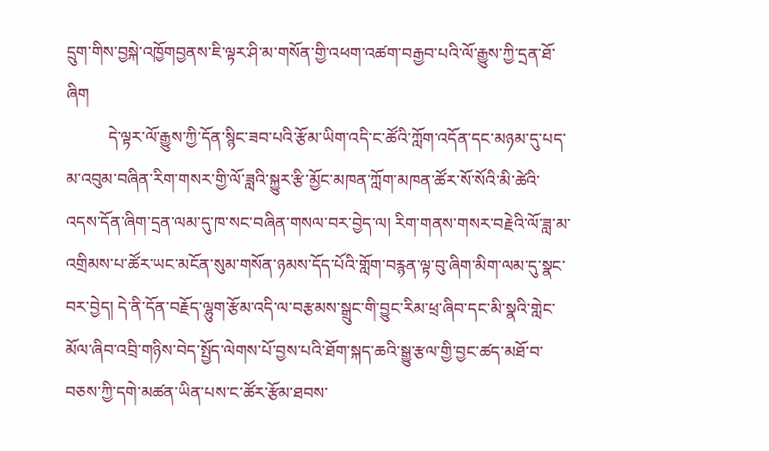དྲུག་གིས་བྱསྐེ་འཁྱོགབྱནས་ཇི་ལྟར་ཤི་མ་གསོན་གྱི་འཕག་འཚག་བརྒྱབ་པའི་ལོ་རྒྱུས་ཀྱི་དྲན་ཐོ་ཞིག
          དེ་ལྟར་ལོ་རྒྱུས་ཀྱི་དོན་སྙིང་ཟབ་པའི་རྩོམ་ཡིག་འདི་ང་ཚོའི་ཀློག་འདོན་དང་མཉམ་དུ་པད་མ་འབུམ་བཞིན་རིག་གསར་གྱི་ལོ་ཟླའི་སྐྱུར་རྩི་མྱོང་མཁན་ཀློག་མཁན་ཚོར་སོ་སོའི་མི་ཚེའི་འདས་དོན་ཞིག་དྲན་ལམ་དུ་ཁ་སང་བཞིན་གསལ་བར་བྱེད་ལ། རིག་གནས་གསར་བརྗེའི་ལོ་ཟླ་མ་འགྲིམས་པ་ཚོར་ཡང་མངོན་སུམ་གསོན་ཉམས་དོད་པོའི་གློག་བརྙན་ལྟ་བུ་ཞིག་མིག་ལམ་དུ་སྣང་བར་བྱེད། དེ་ནི་དོན་བརྗོད་ལྷུག་རྩོམ་འདི་ལ་བརྩམས་སྒྲུང་གི་བྱུང་རིམ་ཕྲ་ཞིབ་དང་མི་སྣའི་གླེང་མོལ་ཞིབ་འབྲི་གཉིས་བེད་སྤྱོད་ལེགས་པོ་བྱས་པའི་ཐོག་སྐད་ཆའི་སྒྱུ་རྩལ་གྱི་བྱང་ཚད་མཐོ་བ་བཅས་ཀྱི་དགེ་མཚན་ཡིན་པས་ང་ཚོར་རྩོམ་ཐབས་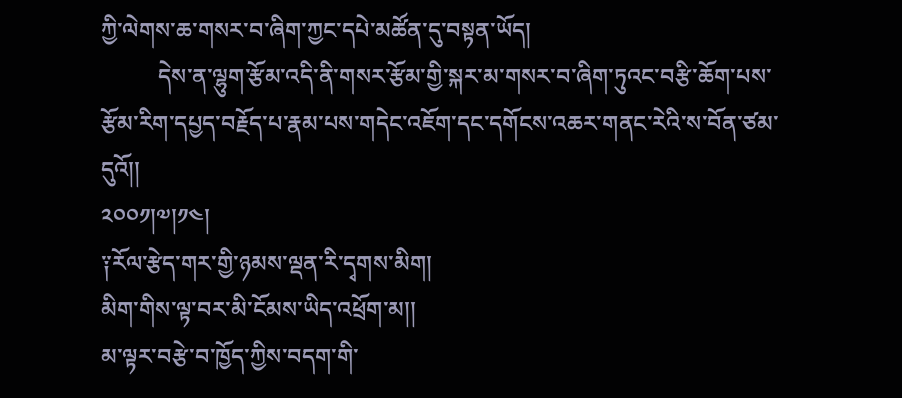ཀྱི་ལེགས་ཆ་གསར་བ་ཞིག་ཀྱང་དཔེ་མཚོན་དུ་བསྟན་ཡོད།
          དེས་ན་ལྷུག་རྩོམ་འདི་ནི་གསར་རྩོམ་གྱི་སྐར་མ་གསར་བ་ཞིག་ཏུའང་བརྩི་ཆོག་པས་རྩོམ་རིག་དཔྱད་བརྗོད་པ་རྣམ་པས་གདེང་འཇོག་དང་དགོངས་འཆར་གནང་རེའི་ས་བོན་ཙམ་དུའོ།།
༢༠༠༡།༧།༡༤།
༑རོལ་རྩེད་གར་གྱི་ཉམས་ལྡན་རི་དྭགས་མིག།
མིག་གིས་ལྟ་བར་མི་ངོམས་ཡིད་འཕྲོག་མ།།
མ་ལྟར་བརྩེ་བ་ཁྱོད་ཀྱིས་བདག་གི་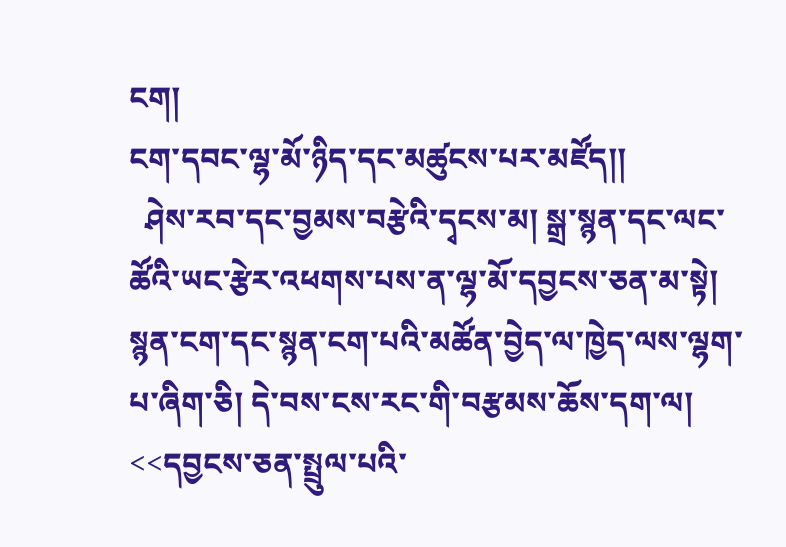ངག།
ངག་དབང་ལྷ་མོ་ཉིད་དང་མཚུངས་པར་མཛོད།།
  ཤེས་རབ་དང་བྱམས་བརྩེའི་དྭངས་མ། སྒྲ་སྙན་དང་ལང་ཚོའི་ཡང་རྩེར་འཕགས་པས་ན་ལྷ་མོ་དབྱངས་ཅན་མ་སྟེ། སྙན་ངག་དང་སྙན་ངག་པའི་མཚོན་བྱེད་ལ་ཁྱེད་ལས་ལྷག་པ་ཞིག་ཅི། དེ་བས་ངས་རང་གི་བརྩམས་ཆོས་དག་ལ། <<དབྱངས་ཅན་སྤྲུལ་པའི་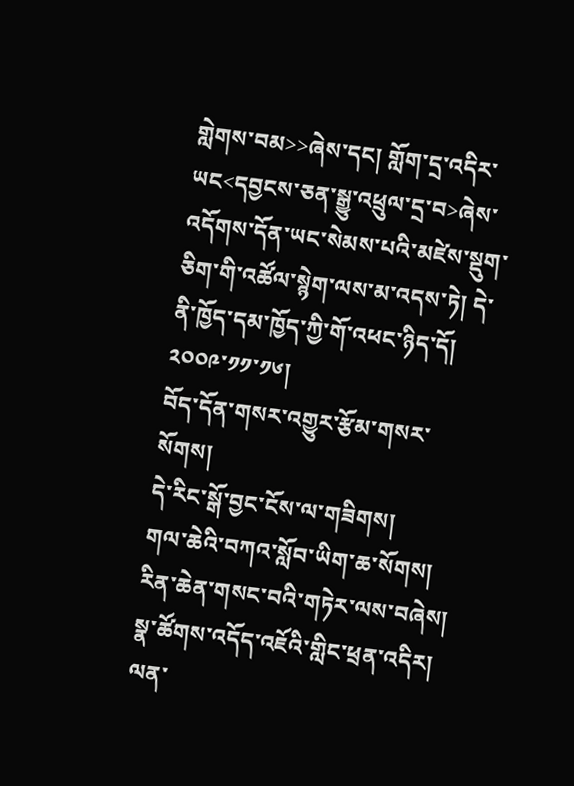གླེགས་བམ>>ཞེས་དང། གློག་དྲ་འདིར་ཡང<དབྱངས་ཅན་སྒྱུ་འཕྲུལ་དྲ་བ>ཞེས་འདོགས་དོན་ཡང་སེམས་པའི་མཛེས་སྡུག་ཅིག་གི་འཚོལ་སྙེག་ལས་མ་འདས་ཏེ། དེ་ནི་ཁྱོད་དམ་ཁྱོད་ཀྱི་གོ་འཕང་ཉིད་དོ།
༢༠༠༩་༡༡་༡༦།
བོད་དོན་གསར་འགྱུར་རྩོམ་གསར་སོགས།
དེ་རིང་སྒོ་བྱང་ངོས་ལ་གཟིགས།
གལ་ཆེའི་བཀའ་སློབ་ཡིག་ཆ་སོགས།
རིན་ཆེན་གསང་བའི་གཏེར་ལས་བཞེས།
སྣ་ཚོགས་འདོད་འཇོའི་གླིང་ཕྲན་འདིར།
ལན་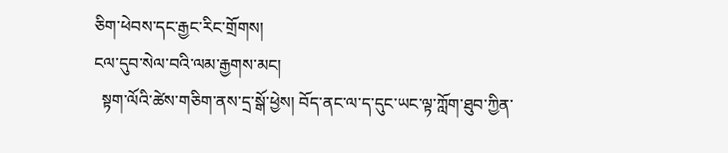ཅིག་ཕེབས་དང་རྒྱང་རིང་གྲོགས།
ངལ་དུབ་སེལ་བའི་ལམ་རྒྱགས་མང།
  སྟག་ལོའི་ཚེས་གཅིག་ནས་དྲ་སྒོ་ཕྱེས། བོད་ནང་ལ་ད་དུང་ཡང་ལྟ་ཀློག་ཐུབ་ཀྱིན་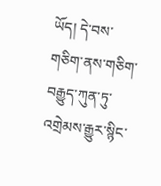ཡོད། དེ་བས་གཅིག་ནས་གཅིག་བརྒྱུད་ཀུན་ཏུ་འགྲེམས་རྒྱུར་སྙིང་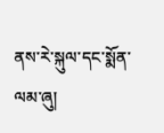ནས་རེ་སྐུལ་དང་སྨོན་ལམ་ཞུ།